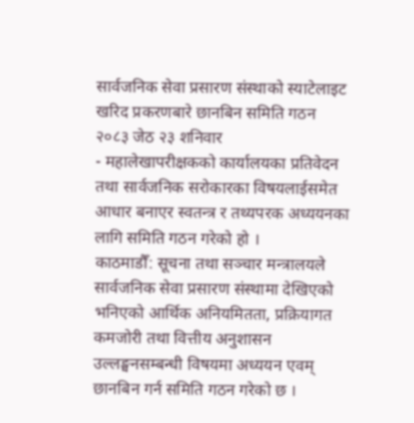सार्वजनिक सेवा प्रसारण संस्थाको स्याटेलाइट खरिद प्रकरणबारे छानबिन समिति गठन
२०८३ जेठ २३ शनिवार
- महालेखापरीक्षकको कार्यालयका प्रतिवेदन तथा सार्वजनिक सरोकारका विषयलाईसमेत आधार बनाएर स्वतन्त्र र तथ्यपरक अध्ययनका लागि समिति गठन गरेको हो ।
काठमाडौँ: सूचना तथा सञ्चार मन्त्रालयले सार्वजनिक सेवा प्रसारण संस्थामा देखिएको भनिएको आर्थिक अनियमितता, प्रक्रियागत कमजोरी तथा वित्तीय अनुशासन उल्लङ्घनसम्बन्धी विषयमा अध्ययन एवम् छानबिन गर्न समिति गठन गरेको छ ।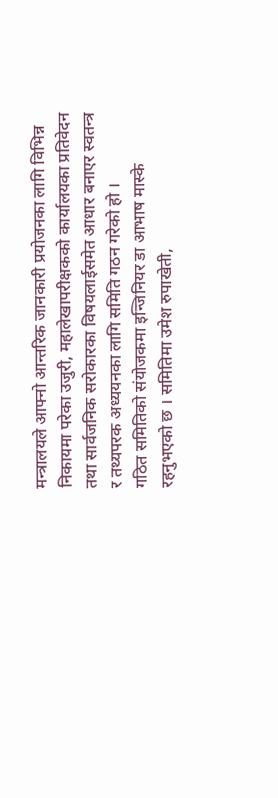मन्त्रालयले आफ्नो आन्तरिक जानकारी प्रयोजनका लागि विभिन्न निकायमा परेका उजुरी, महालेखापरीक्षकको कार्यालयका प्रतिवेदन तथा सार्वजनिक सरोकारका विषयलाईसमेत आधार बनाएर स्वतन्त्र र तथ्यपरक अध्ययनका लागि समिति गठन गरेको हो ।
गठित समितिको संयोजकमा इन्जिनियर डा आभाष मास्के रहनुभएको छ । समितिमा उमेश रुपाखेती,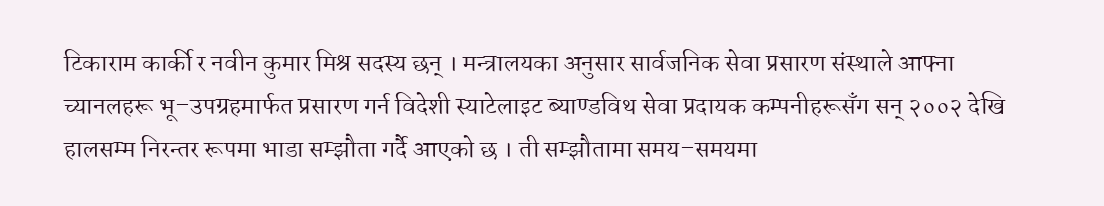टिकाराम कार्की र नवीन कुमार मिश्र सदस्य छन् । मन्त्रालयका अनुसार सार्वजनिक सेवा प्रसारण संस्थाले आफ्ना च्यानलहरू भू–उपग्रहमार्फत प्रसारण गर्न विदेशी स्याटेलाइट ब्याण्डविथ सेवा प्रदायक कम्पनीहरूसँग सन् २००२ देखि हालसम्म निरन्तर रूपमा भाडा सम्झौता गर्दै आएको छ । ती सम्झौतामा समय–समयमा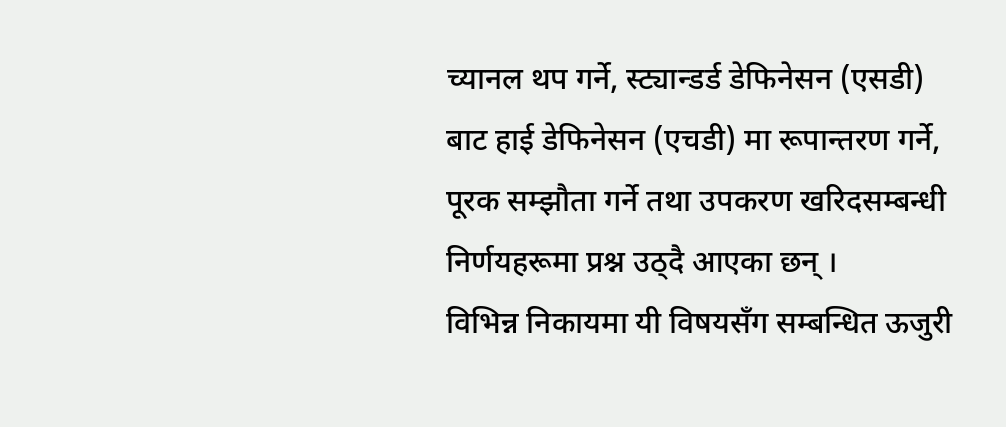च्यानल थप गर्ने, स्ट्यान्डर्ड डेफिनेसन (एसडी) बाट हाई डेफिनेसन (एचडी) मा रूपान्तरण गर्ने, पूरक सम्झौता गर्ने तथा उपकरण खरिदसम्बन्धी निर्णयहरूमा प्रश्न उठ्दै आएका छन् ।
विभिन्न निकायमा यी विषयसँग सम्बन्धित ऊजुरी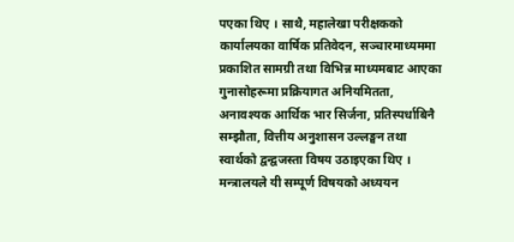पएका थिए । साथै, महालेखा परीक्षकको कार्यालयका वार्षिक प्रतिवेदन, सञ्चारमाध्यममा प्रकाशित सामग्री तथा विभिन्न माध्यमबाट आएका गुनासोहरूमा प्रक्रियागत अनियमितता, अनावश्यक आर्थिक भार सिर्जना, प्रतिस्पर्धाबिनै सम्झौता, वित्तीय अनुशासन उल्लङ्घन तथा स्वार्थको द्वन्द्वजस्ता विषय उठाइएका थिए ।
मन्त्रालयले यी सम्पूर्ण विषयको अध्ययन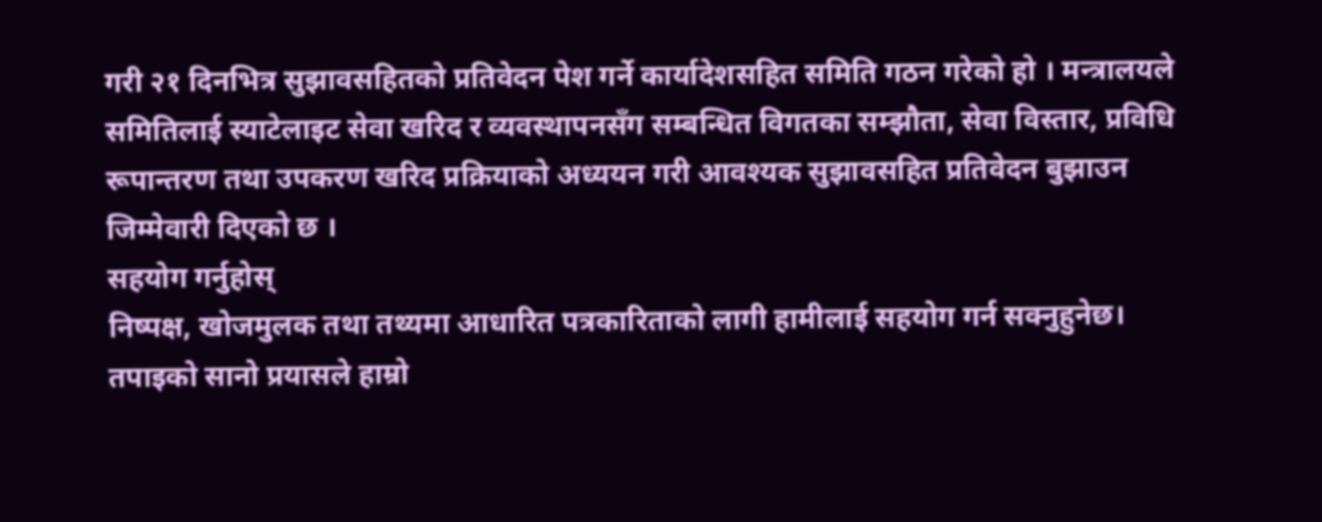गरी २१ दिनभित्र सुझावसहितको प्रतिवेदन पेश गर्ने कार्यादेशसहित समिति गठन गरेको हो । मन्त्रालयले समितिलाई स्याटेलाइट सेवा खरिद र व्यवस्थापनसँग सम्बन्धित विगतका सम्झौता, सेवा विस्तार, प्रविधि रूपान्तरण तथा उपकरण खरिद प्रक्रियाको अध्ययन गरी आवश्यक सुझावसहित प्रतिवेदन बुझाउन जिम्मेवारी दिएको छ ।
सहयोग गर्नुहोस्
निष्पक्ष, खोजमुलक तथा तथ्यमा आधारित पत्रकारिताको लागी हामीलाई सहयोग गर्न सक्नुहुनेछ। तपाइको सानो प्रयासले हाम्रो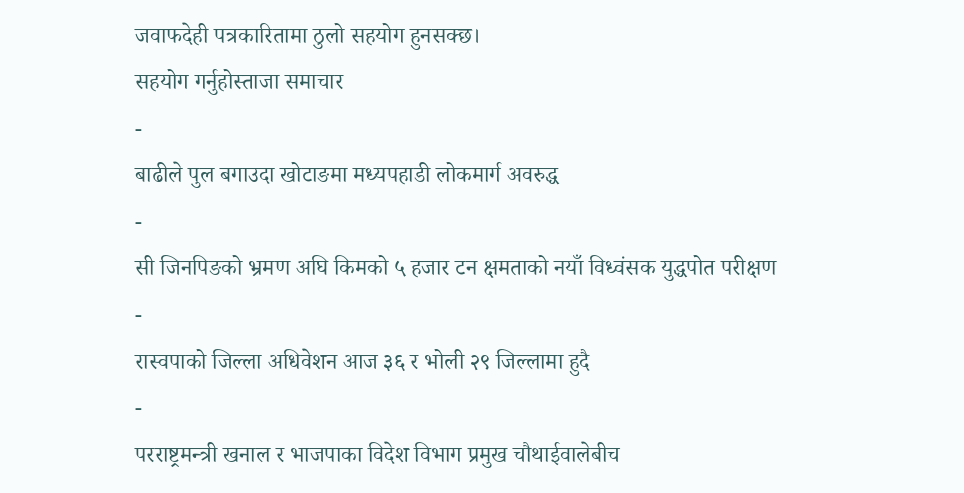जवाफदेही पत्रकारितामा ठुलो सहयोग हुनसक्छ।
सहयोग गर्नुहोस्ताजा समाचार
-
बाढीले पुल बगाउदा खोटाङमा मध्यपहाडी लोकमार्ग अवरुद्ध
-
सी जिनपिङको भ्रमण अघि किमको ५ हजार टन क्षमताको नयाँ विध्वंसक युद्धपोत परीक्षण
-
रास्वपाको जिल्ला अधिवेशन आज ३६ र भोली २९ जिल्लामा हुदै
-
परराष्ट्रमन्त्री खनाल र भाजपाका विदेश विभाग प्रमुख चौथाईवालेबीच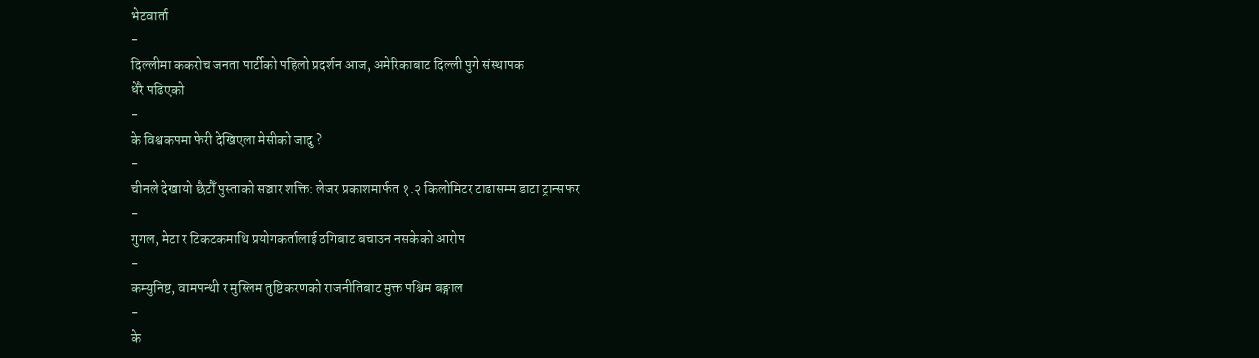भेटवार्ता
-
दिल्लीमा ककरोच जनता पार्टीको पहिलो प्रदर्शन आज, अमेरिकाबाट दिल्ली पुगे संस्थापक
धेरै पढिएको
-
के विश्वकपमा फेरी देखिएला मेसीको जादु ?
-
चीनले देखायो छैटौँ पुस्ताको सञ्चार शक्ति: लेजर प्रकाशमार्फत १.२ किलोमिटर टाढासम्म डाटा ट्रान्सफर
-
गुगल, मेटा र टिकटकमाथि प्रयोगकर्तालाई ठगिबाट बचाउन नसकेको आरोप
-
कम्युनिष्ट, वामपन्थी र मुस्लिम तुष्टिकरणको राजनीतिबाट मुक्त पश्चिम बङ्गाल
-
के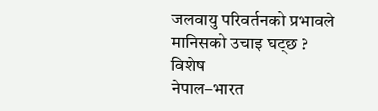जलवायु परिवर्तनको प्रभावले मानिसको उचाइ घट्छ ?
विशेष
नेपाल–भारत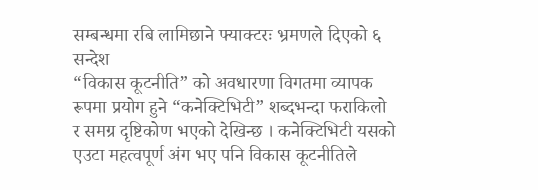सम्बन्धमा रबि लामिछाने फ्याक्टरः भ्रमणले दिएको ६ सन्देश
“विकास कूटनीति” को अवधारणा विगतमा व्यापक रूपमा प्रयोग हुने “कनेक्टिभिटी” शब्दभन्दा फराकिलो र समग्र दृष्टिकोण भएको देखिन्छ । कनेक्टिभिटी यसको एउटा महत्वपूर्ण अंग भए पनि विकास कूटनीतिले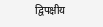द्विपक्षीय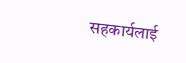सहकार्यलाई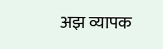अझ व्यापक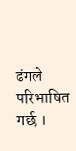ढंगले परिभाषित गर्छ ।